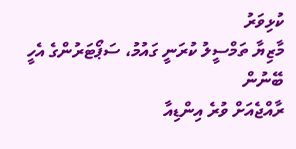ކުޅިވަރު
މާޒިޔާ ތަމްސީލު ކުރަނީ ގައުމު، ސަޕޯޓަރުންގެ އެހީ ބޭނުން
ރާއްޖެއަށް ވުރެ އިންޑިއާ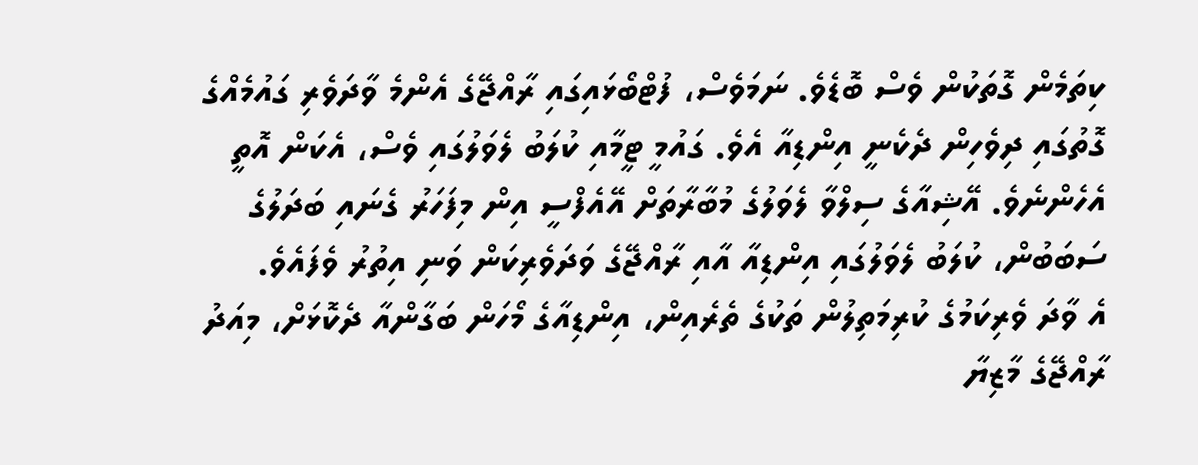ކިތަމެން ގޮތަކުން ވެސް ބޮޑެވެ. ނަމަވެސް، ފުޓްބޯޅައިގައި ރާއްޖޭގެ އެންމެ ވާދަވެރި ގައުމެއްގެ ގޮތުގައި ދިވެހިން ދެކެނީ އިންޑިއާ އެވެ. ގައުމީ ޓީމާއި ކުލަބު ލެވަލުގައި ވެސް، އެކަން އޮތީ އެހެންނެވެ. އޭޝިއާގެ ސިލްވާ ލެވަލުގެ މުބާރާތަށް އޭއެފްސީ އިން މިފަހަރު ގެނައި ބަދަލުގެ ސަބަބުން، ކުލަބު ލެވަލުގައި އިންޑިއާ އާއި ރާއްޖޭގެ ވަދަވެރިކަން ވަނި އިތުރު ވެފައެވެ.
އެ ވާދަ ވެރިކަމުގެ ކުރިމަތިލުން ތަކުގެ ތެރެއިން، އިންޑިއާގެ މޯހަން ބަގާންއާ ދެކޮޅަށް، މިއަދު ރާއްޖޭގެ މާޒިޔާ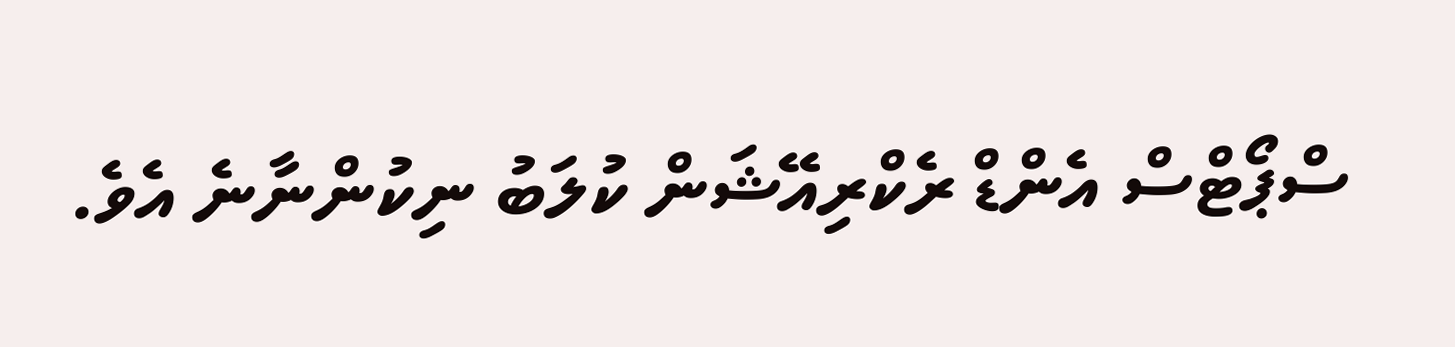ސްޕޯޓްސް އެންޑް ރެކްރިއޭޝަން ކުލަބު ނިކުންނާނެ އެވެ.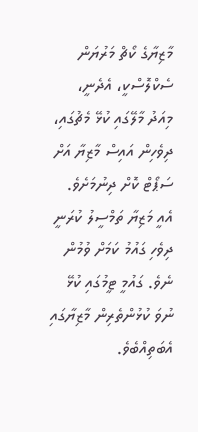މާޒިޔާގެ ކޯޗް މަރުޔަން ސެކްލޮސްކީ، އެދެނީ، މިއަދު މާލޭގައި ކުޅޭ މެޗުގައި، ދިވެހިން އައިސް މާޒިޔާ އަށް ސަޕޯޓް ކޮށް ދިނުމަށެވެ. އެއީ މަޒިޔާ ތަމްސީލު ކުރަނީ ދިވެހި ގައުމު ކަމަށް ވުމުން ނެވެ. ގައުމީ ޓީމުގައި ކުޅޭ ނުވަ ކުޅުންތެރިން މާޒިޔާގައި އެބަތިއްބެވެ.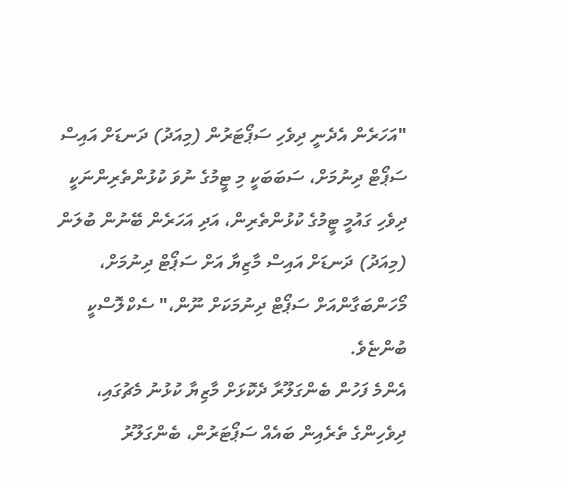"އަހަރެން އެދެނީ ދިވެހި ސަޕޯޓަރުން (މިއަދު) ދަނޑަށް އައިސް ސަޕޯޓް ދިނުމަށް، ސަބަބަކީ މި ޓީމުގެ ނުވަ ކުޅުންތެރިންނަކީ ދިވެހި ގައުމީ ޓީމުގެ ކުޅުންތެރިން، އަދި އަހަރެން ބޭނުން ބުލަން (މިއަދު) ދަނޑަށް އައިސް މާޒިޔާ އަށް ސަޕޯޓް ދިނުމަށް، މޯހަންބަގާންއަށް ސަޕޯޓް ދިނުމަކަށް ނޫން،" ސެކްލޮސްކީ ބުންޏެވެ.
އެންމެ ފަހުން ބެންގަލޫރާ ދެކޮޅަށް މާޒިޔާ ކުޅުނު މެޗުގައި، ދިވެހިންގެ ތެރެއިން ބައެއް ސަޕޯޓަރުން، ބެންގަލޫރު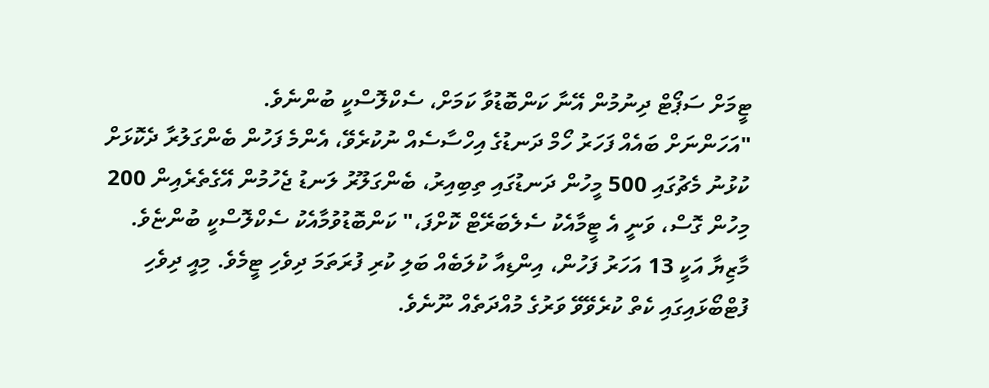ޓީމަށް ސަޕޯޓް ދިނުމުން އޭނާ ކަންބޮޑުވާ ކަމަށް، ސެކްލޮސްކީ ބުންނެވެ.
"އަހަންނަށް ބައެއް ފަހަރު ހޯމް ދަނޑުގެ އިހްސާސެއް ނުކުރެވޭ، އެންމެ ފަހުން ބެންގަލުރާ ދެކޮޅަށް ކުޅުނު މެޗުގައި 500 މީހުން ދަނޑުގައި ތިބިއިރު، ބެންގަލޫރު ލަނޑު ޖެހުމުން އޭގެތެރެއިން 200 މިހުން ގޮސް، ވަނީ އެ ޓީމާއެކު ސެލެބަރޭޓް ކޮށްފަ،" ކަންބޮޑުވުމާއެކު ސެކްލޮސްކީ ބުންޏެވެ.
މާޒިޔާ އަކީ 13 އަހަރު ފަހުން، އިންޑިއާ ކުލަބެއް ބަލި ކުރި ފުރަތަމަ ދިވެހި ޓީމެވެ. މިއީ ދިވެހި ފުޓްބޯޅައިގައި ކެތް ކުރެވޭވޭ ވަރުގެ މުއްދަތެއް ނޫނެވެ.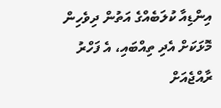އިންޑިއާ ކުލަބެއްގެ އަތުން ދިވެހިން މޮޅަކަށް އެދި ތިއްބައި، އެ ފަހްރު ރާއްޖެއަށް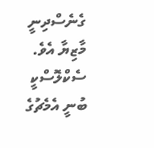ގެނެސްދިނީ މާޒިޔާ އެވެ. ސެކްލޮސްކީ ބުނީ އެމެޗުގެ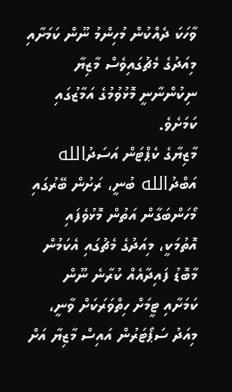ވާހަކަ ދެއްކުން މުހިންމު ނޫން ކަމަށާއި މިއަދުގެ މެޗުގައިވެސް މާޒިޔާ ނިކުންނާނީ މޮޅުވުމުގެ އަމާޒުގައި ކަމަށެވެ.
މާޒިޔާގެ ކެޕްޓަން އަސަދުالله އަބްދުالله ބުނީ، ރަށުން ބޭރުގައި މޯހަންބަގާން އަތުން މޮޅުވެފައި އޮތުމަކީ، މިއަދުގެ މެޗުގައި އެކަމުން މާބޮޑު ފައިދާއެއް ކުރާނެ ނޫން ކަމަށާއި ޓީމަށް ހިތްވަރަކަށް ވާނީ، މިއަދު ސަޕޯޓަރުން އައިސް މާޒިޔާ އަށް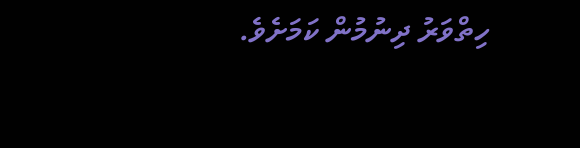ހިތްވަރު ދިނުމުން ކަމަށެވެ.